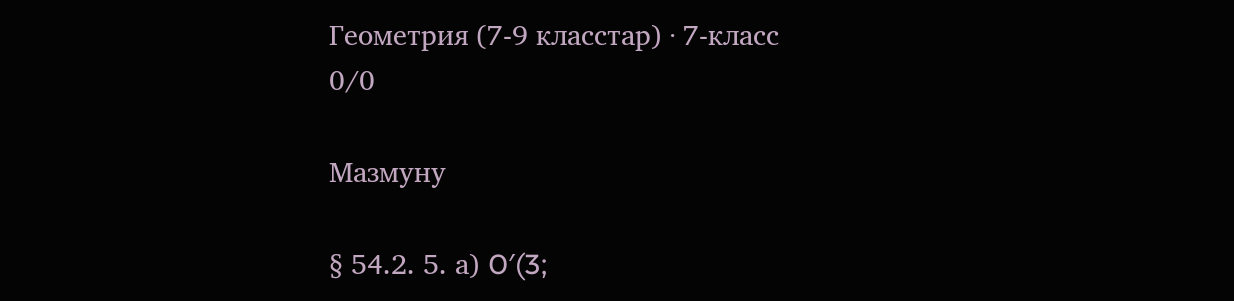Геометрия (7-9 класстар) · 7-класс
0/0

Мазмуну

§ 54.2. 5. а) O′(3;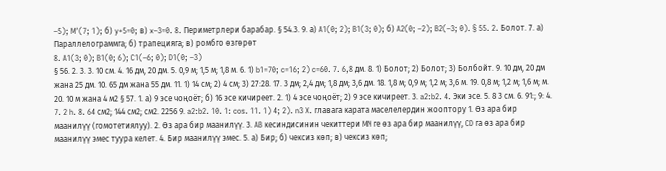–5); M′(7; 1); б) y+5=0; в) x–3=0. 8. Периметрлери барабар. § 54.3. 9. а) A1(0; 2); B1(3; 0); б) A2(0; –2); B2(–3; 0). § 55. 2. Болот. 7. а) Параллелограммга; б) трапецияга; в) ромбго өзгөрөт
8. A1(3; 0); B1(0; 6); C1(–6; 0); D1(0; –3)
§ 56. 2. 3. 3. 10 см. 4. 16 дм, 20 дм. 5. 0,9 м; 1,5 м; 1,8 м. 6. 1) b1=70; c=16; 2) c=60. 7. 6,8 дм. 8. 1) Болот; 2) Болот; 3) Болбойт. 9. 10 дм, 20 дм жана 25 дм. 10. 65 дм жана 55 дм. 11. 1) 14 см; 2) 4 см; 3) 27:28. 17. 3 дм; 2,4 дм; 1,8 дм; 3,6 дм. 18. 1,8 м; 0,9 м; 1,2 м; 3,6 м. 19. 0,8 м; 1,2 м; 1,6 м; м. 20. 10 м жана 4 м2 § 57. 1. а) 9 эсе чоңоёт; б) 16 эсе кичиреет. 2. 1) 4 эсе чоңоёт; 2) 9 эсе кичиреет. 3. a2:b2. 4. Эки эсе. 5. 8 3 см. 6. 91:; 9: 4. 7. 2 h. 8. 64 см2; 144 см2; см2. 2256 9. a2:b2. 10. 1: cos. 11. 1) 4; 2). n3 X. главага карата маселелердин жооптору 1. Өз ара бир маанилүү (гомотетиялуу). 2. Өз ара бир маанилүү. 3. AB кесиндисинин чекиттери MN ге өз ара бир маанилүү, CD га өз ара бир маанилүү эмес туура келет. 4. Бир маанилүү эмес. 5. а) Бир; б) чексиз көп; в) чексиз көп;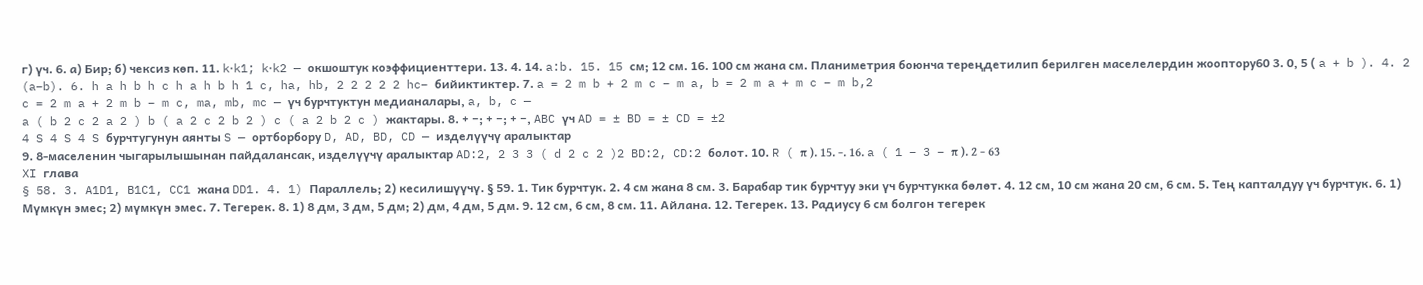г) үч. 6. а) Бир; б) чексиз көп. 11. k⋅k1; k⋅k2 — окшоштук коэффициенттери. 13. 4. 14. a:b. 15. 15 см; 12 см. 16. 100 см жана см. Планиметрия боюнча тереңдетилип берилген маселелердин жооптору60 3. 0, 5 ( a + b ). 4. 2 (a–b). 6. h a h b h c h a h b h 1 c, ha, hb, 2 2 2 2 2 hc– бийиктиктер. 7. a = 2 m b + 2 m c − m a, b = 2 m a + m c − m b,2
c = 2 m a + 2 m b − m c, ma, mb, mc — үч бурчтуктун медианалары, a, b, c —
a ( b 2 c 2 a 2 ) b ( a 2 c 2 b 2 ) c ( a 2 b 2 c ) жактары. 8. + −; + −; + −, ABC үч AD = ± BD = ± CD = ±2
4 S 4 S 4 S бурчтугунун аянты S — ортборбору D, AD, BD, CD — изделүүчү аралыктар
9. 8-маселенин чыгарылышынан пайдалансак, изделүүчү аралыктар AD:2, 2 3 3 ( d 2 c 2 )2 BD:2, CD:2 болот. 10. R ( π ). 15. −. 16. a ( 1 − 3 − π ). 2 − 63
XI глава
§ 58. 3. A1D1, B1C1, CC1 жана DD1. 4. 1) Параллель; 2) кесилишүүчү. § 59. 1. Тик бурчтук. 2. 4 см жана 8 см. 3. Барабар тик бурчтуу эки үч бурчтукка бөлөт. 4. 12 см, 10 см жана 20 см, 6 см. 5. Тең капталдуу үч бурчтук. 6. 1) Мүмкүн эмес; 2) мүмкүн эмес. 7. Тегерек. 8. 1) 8 дм, 3 дм, 5 дм; 2) дм, 4 дм, 5 дм. 9. 12 см, 6 см, 8 см. 11. Айлана. 12. Тегерек. 13. Радиусу 6 см болгон тегерек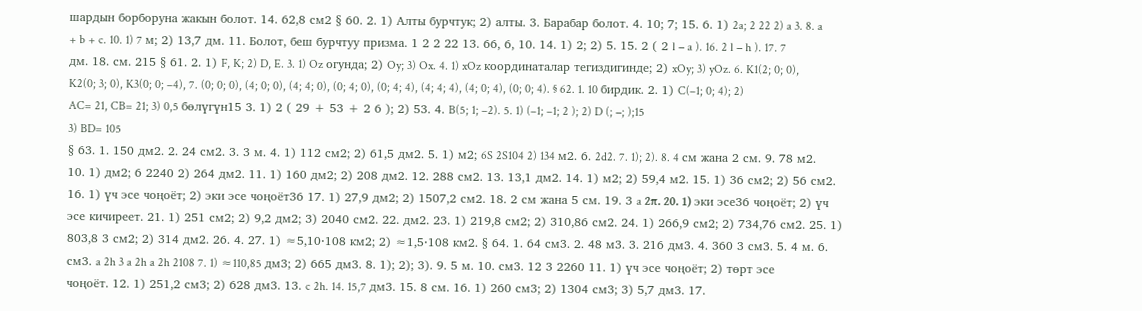шардын борборуна жакын болот. 14. 62,8 см2 § 60. 2. 1) Алты бурчтук; 2) алты. 3. Барабар болот. 4. 10; 7; 15. 6. 1) 2a; 2 22 2) a 3. 8. a + b + c. 10. 1) 7 м; 2) 13,7 дм. 11. Болот, беш бурчтуу призма. 1 2 2 22 13. 66, 6, 10. 14. 1) 2; 2) 5. 15. 2 ( 2 l − a ). 16. 2 l − h ). 17. 7 дм. 18. см. 215 § 61. 2. 1) F, K; 2) D, E. 3. 1) Oz огунда; 2) Oy; 3) Ox. 4. 1) xOz координаталар тегиздигинде; 2) xOy; 3) yOz. 6. K1(2; 0; 0), K2(0; 3; 0), K3(0; 0; –4), 7. (0; 0; 0), (4; 0; 0), (4; 4; 0), (0; 4; 0), (0; 4; 4), (4; 4; 4), (4; 0; 4), (0; 0; 4). § 62. 1. 10 бирдик. 2. 1) C(–1; 0; 4); 2) AC= 21, CB= 21; 3) 0,5 бөлүгүн15 3. 1) 2 ( 29 + 53 + 2 6 ); 2) 53. 4. B(5; 1; –2). 5. 1) (–1; –1; 2 ); 2) D (; −; );15
3) BD= 105
§ 63. 1. 150 дм2. 2. 24 см2. 3. 3 м. 4. 1) 112 см2; 2) 61,5 дм2. 5. 1) м2; 6S 2S104 2) 134 м2. 6. 2d2. 7. 1); 2). 8. 4 см жана 2 см. 9. 78 м2. 10. 1) дм2; 6 2240 2) 264 дм2. 11. 1) 160 дм2; 2) 208 дм2. 12. 288 см2. 13. 13,1 дм2. 14. 1) м2; 2) 59,4 м2. 15. 1) 36 см2; 2) 56 см2. 16. 1) үч эсе чоңоёт; 2) эки эсе чоңоёт36 17. 1) 27,9 дм2; 2) 1507,2 см2. 18. 2 см жана 5 см. 19. 3 a 2π. 20. 1) эки эсе36 чоңоёт; 2) үч эсе кичиреет. 21. 1) 251 см2; 2) 9,2 дм2; 3) 2040 см2. 22. дм2. 23. 1) 219,8 см2; 2) 310,86 см2. 24. 1) 266,9 см2; 2) 734,76 см2. 25. 1) 803,8 3 см2; 2) 314 дм2. 26. 4. 27. 1) ≈5,10⋅108 км2; 2) ≈1,5⋅108 км2. § 64. 1. 64 см3. 2. 48 м3. 3. 216 дм3. 4. 360 3 см3. 5. 4 м. 6. см3. a 2h 3 a 2h a 2h 2108 7. 1) ≈110,85 дм3; 2) 665 дм3. 8. 1); 2); 3). 9. 5 м. 10. см3. 12 3 2260 11. 1) үч эсе чоңоёт; 2) төрт эсе чоңоёт. 12. 1) 251,2 см3; 2) 628 дм3. 13. c 2h. 14. 15,7 дм3. 15. 8 см. 16. 1) 260 см3; 2) 1304 см3; 3) 5,7 дм3. 17.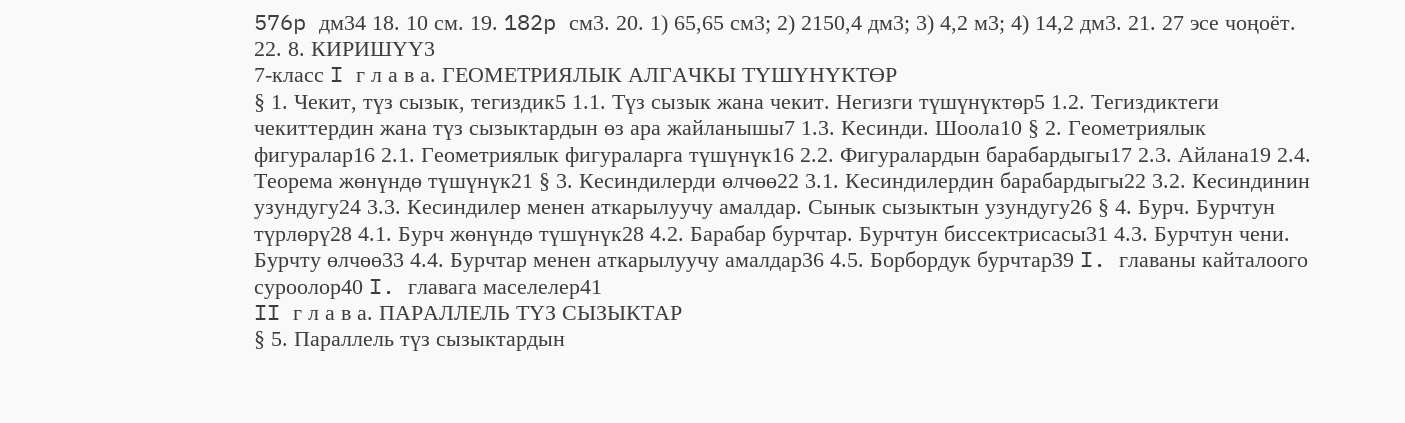576p дм34 18. 10 см. 19. 182p см3. 20. 1) 65,65 см3; 2) 2150,4 дм3; 3) 4,2 м3; 4) 14,2 дм3. 21. 27 эсе чоңоёт. 22. 8. КИРИШҮҮ3
7-класс I г л а в а. ГЕОМЕТРИЯЛЫК АЛГАЧКЫ ТҮШҮНҮКТӨР
§ 1. Чекит, түз сызык, тегиздик5 1.1. Түз сызык жана чекит. Негизги түшүнүктөр5 1.2. Тегиздиктеги чекиттердин жана түз сызыктардын өз ара жайланышы7 1.3. Кесинди. Шоола10 § 2. Геометриялык фигуралар16 2.1. Геометриялык фигураларга түшүнүк16 2.2. Фигуралардын барабардыгы17 2.3. Айлана19 2.4. Теорема жөнүндө түшүнүк21 § 3. Кесиндилерди өлчөө22 3.1. Кесиндилердин барабардыгы22 3.2. Кесиндинин узундугу24 3.3. Кесиндилер менен аткарылуучу амалдар. Сынык сызыктын узундугу26 § 4. Бурч. Бурчтун түрлөрү28 4.1. Бурч жөнүндө түшүнүк28 4.2. Барабар бурчтар. Бурчтун биссектрисасы31 4.3. Бурчтун чени. Бурчту өлчөө33 4.4. Бурчтар менен аткарылуучу амалдар36 4.5. Борбордук бурчтар39 I. главаны кайталоого суроолор40 I. главага маселелер41
II г л а в а. ПАРАЛЛЕЛЬ ТҮЗ СЫЗЫКТАР
§ 5. Параллель түз сызыктардын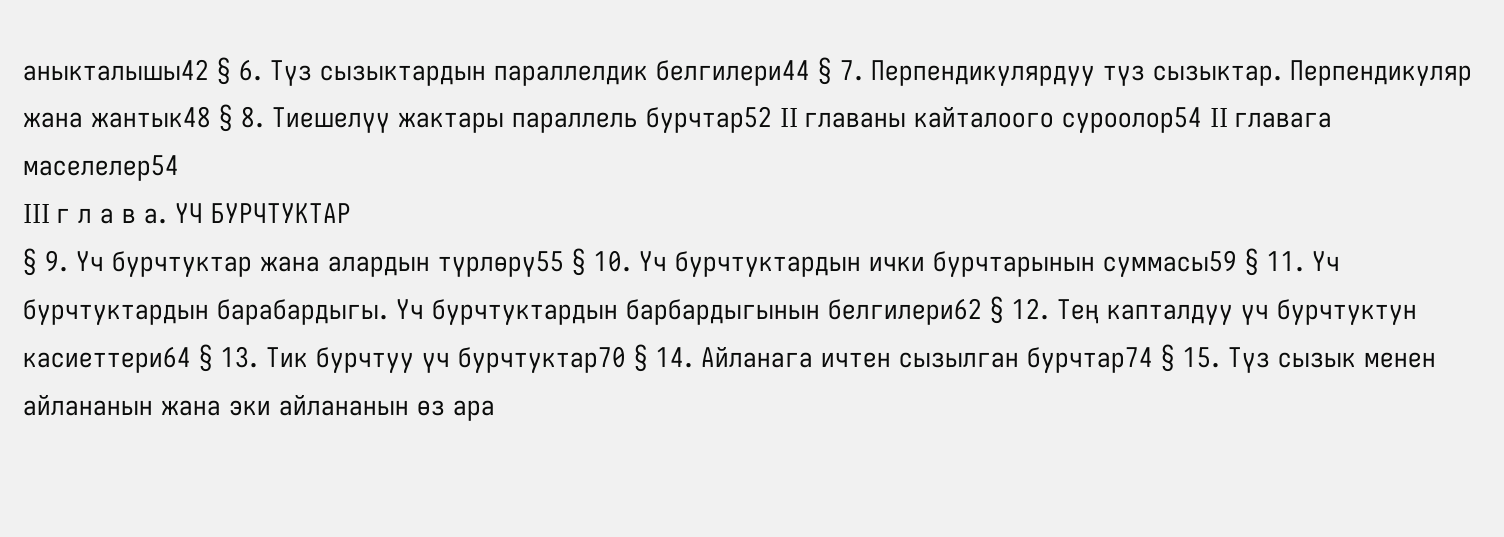аныкталышы42 § 6. Түз сызыктардын параллелдик белгилери44 § 7. Перпендикулярдуу түз сызыктар. Перпендикуляр жана жантык48 § 8. Тиешелүү жактары параллель бурчтар52 II главаны кайталоого суроолор54 II главага маселелер54
III г л а в а. ҮЧ БУРЧТУКТАР
§ 9. Үч бурчтуктар жана алардын түрлөрү55 § 10. Үч бурчтуктардын ички бурчтарынын суммасы59 § 11. Үч бурчтуктардын барабардыгы. Үч бурчтуктардын барбардыгынын белгилери62 § 12. Тең капталдуу үч бурчтуктун касиеттери64 § 13. Тик бурчтуу үч бурчтуктар70 § 14. Айланага ичтен сызылган бурчтар74 § 15. Түз сызык менен айлананын жана эки айлананын өз ара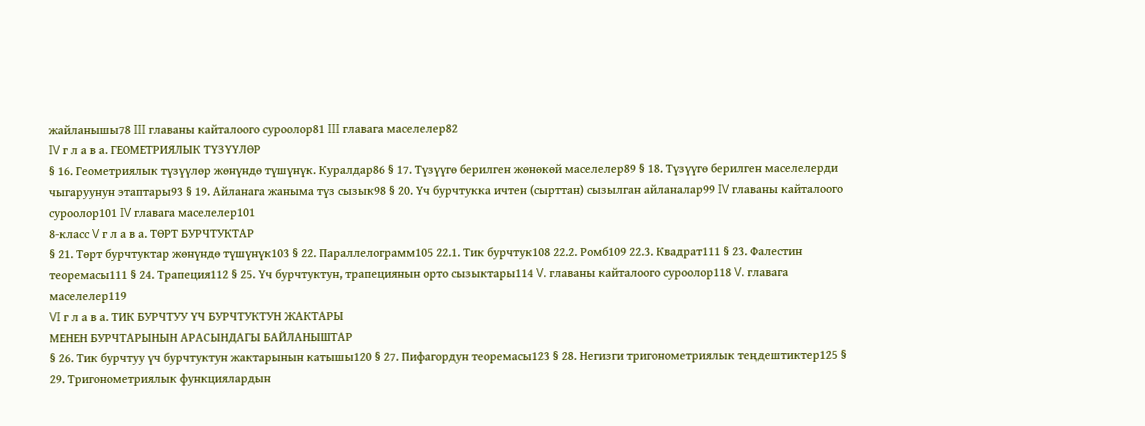жайланышы78 III главаны кайталоого суроолор81 III главага маселелер82
IV г л а в а. ГЕОМЕТРИЯЛЫК ТҮЗҮҮЛӨР
§ 16. Геометриялык түзүүлөр жөнүндө түшүнүк. Куралдар86 § 17. Түзүүгө берилген жөнөкөй маселелер89 § 18. Түзүүгө берилген маселелерди чыгаруунун этаптары93 § 19. Айланага жаныма түз сызык98 § 20. Үч бурчтукка ичтен (сырттан) сызылган айланалар99 IV главаны кайталоого суроолор101 IV главага маселелер101
8-класс V г л а в а. ТӨРТ БУРЧТУКТАР
§ 21. Төрт бурчтуктар жөнүндө түшүнүк103 § 22. Параллелограмм105 22.1. Тик бурчтук108 22.2. Ромб109 22.3. Квадрат111 § 23. Фалестин теоремасы111 § 24. Трапеция112 § 25. Үч бурчтуктун, трапециянын орто сызыктары114 V. главаны кайталоого суроолор118 V. главага маселелер119
VI г л а в а. ТИК БУРЧТУУ ҮЧ БУРЧТУКТУН ЖАКТАРЫ
МЕНЕН БУРЧТАРЫНЫН АРАСЫНДАГЫ БАЙЛАНЫШТАР
§ 26. Тик бурчтуу үч бурчтуктун жактарынын катышы120 § 27. Пифагордун теоремасы123 § 28. Негизги тригонометриялык теңдештиктер125 § 29. Тригонометриялык функциялардын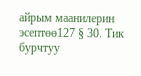айрым маанилерин эсептөө127 § 30. Тик бурчтуу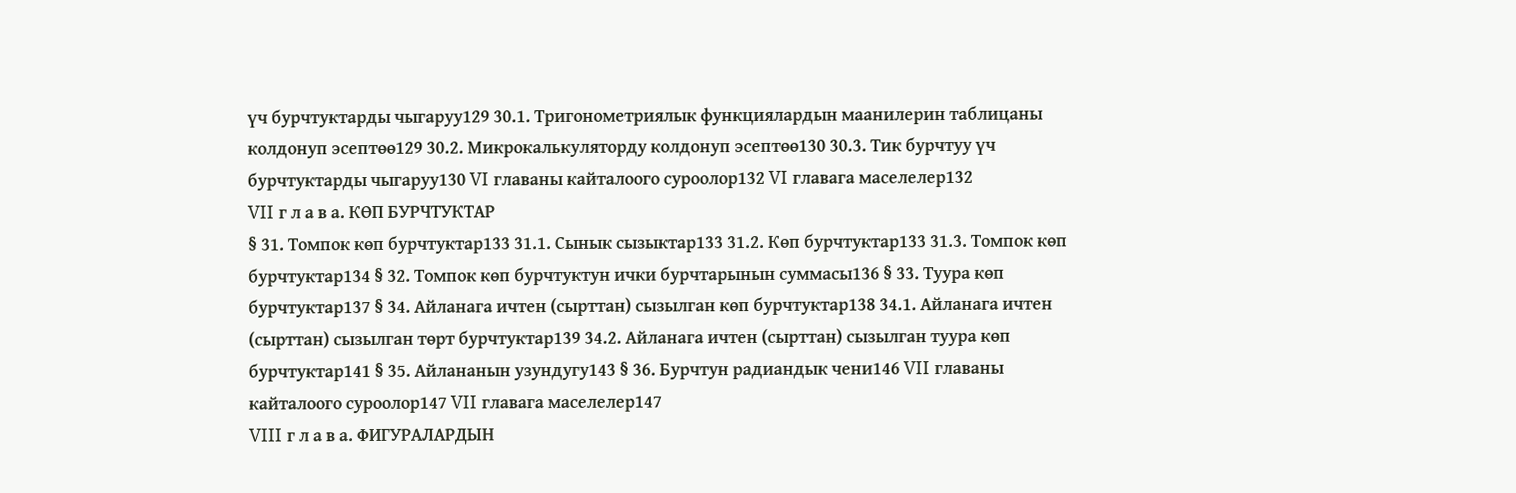үч бурчтуктарды чыгаруу129 30.1. Тригонометриялык функциялардын маанилерин таблицаны колдонуп эсептөө129 30.2. Микрокалькуляторду колдонуп эсептөө130 30.3. Тик бурчтуу үч бурчтуктарды чыгаруу130 VI главаны кайталоого суроолор132 VI главага маселелер132
VII г л а в а. КӨП БУРЧТУКТАР
§ 31. Томпок көп бурчтуктар133 31.1. Сынык сызыктар133 31.2. Көп бурчтуктар133 31.3. Томпок көп бурчтуктар134 § 32. Томпок көп бурчтуктун ички бурчтарынын суммасы136 § 33. Туура көп бурчтуктар137 § 34. Айланага ичтен (сырттан) сызылган көп бурчтуктар138 34.1. Айланага ичтен (сырттан) сызылган төрт бурчтуктар139 34.2. Айланага ичтен (сырттан) сызылган туура көп бурчтуктар141 § 35. Айлананын узундугу143 § 36. Бурчтун радиандык чени146 VII главаны кайталоого суроолор147 VII главага маселелер147
VIII г л а в а. ФИГУРАЛАРДЫН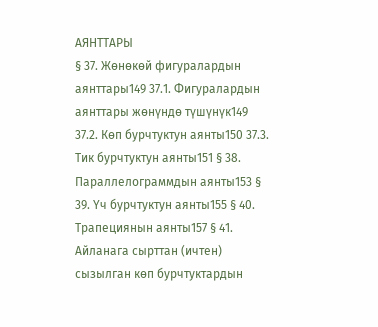АЯНТТАРЫ
§ 37. Жөнөкөй фигуралардын аянттары149 37.1. Фигуралардын аянттары жөнүндө түшүнүк149 37.2. Көп бурчтуктун аянты150 37.3. Тик бурчтуктун аянты151 § 38. Параллелограммдын аянты153 § 39. Үч бурчтуктун аянты155 § 40. Трапециянын аянты157 § 41. Айланага сырттан (ичтен) сызылган көп бурчтуктардын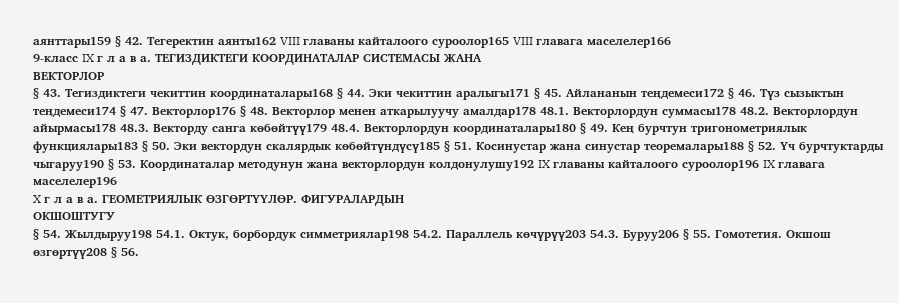аянттары159 § 42. Тегеректин аянты162 VIII главаны кайталоого суроолор165 VIII главага маселелер166
9-класс IX г л а в а. ТЕГИЗДИКТЕГИ КООРДИНАТАЛАР СИСТЕМАСЫ ЖАНА
ВЕКТОРЛОР
§ 43. Тегиздиктеги чекиттин координаталары168 § 44. Эки чекиттин аралыгы171 § 45. Айлананын теңдемеси172 § 46. Түз сызыктын теңдемеси174 § 47. Векторлор176 § 48. Векторлор менен аткарылуучу амалдар178 48.1. Векторлордун суммасы178 48.2. Векторлордун айырмасы178 48.3. Векторду санга көбөйтүү179 48.4. Векторлордун координаталары180 § 49. Кең бурчтун тригонометриялык функциялары183 § 50. Эки вектордун скалярдык көбөйтүндүсү185 § 51. Косинустар жана синустар теоремалары188 § 52. Үч бурчтуктарды чыгаруу190 § 53. Координаталар методунун жана векторлордун колдонулушу192 IX главаны кайталоого суроолор196 IX главага маселелер196
X г л а в а. ГЕОМЕТРИЯЛЫК ӨЗГӨРТҮҮЛӨР. ФИГУРАЛАРДЫН
ОКШОШТУГУ
§ 54. Жылдыруу198 54.1. Октук, борбордук симметриялар198 54.2. Параллель көчүрүү203 54.3. Буруу206 § 55. Гомотетия. Окшош өзгөртүү208 § 56.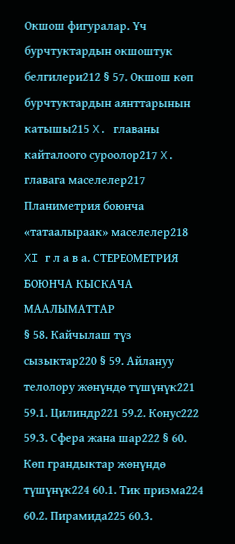Окшош фигуралар. Үч бурчтуктардын окшоштук белгилери212 § 57. Окшош көп бурчтуктардын аянттарынын катышы215 X. главаны кайталоого суроолор217 X. главага маселелер217 Планиметрия боюнча «татаалыраак» маселелер218
XI г л а в а. СТЕРЕОМЕТРИЯ БОЮНЧА КЫСКАЧА МААЛЫМАТТАР
§ 58. Кайчылаш түз сызыктар220 § 59. Айлануу телолору жөнүндө түшүнүк221 59.1. Цилиндр221 59.2. Конус222 59.3. Сфера жана шар222 § 60. Көп грандыктар жөнүндө түшүнүк224 60.1. Тик призма224 60.2. Пирамида225 60.3.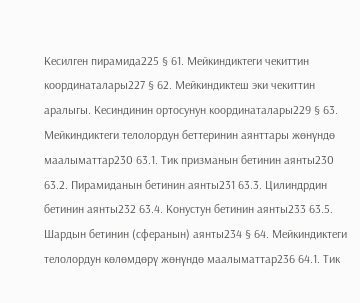Кесилген пирамида225 § 61. Мейкиндиктеги чекиттин координаталары227 § 62. Мейкиндиктеш эки чекиттин аралыгы. Кесиндинин ортосунун координаталары229 § 63. Мейкиндиктеги телолордун беттеринин аянттары жөнүндө маалыматтар230 63.1. Тик призманын бетинин аянты230 63.2. Пирамиданын бетинин аянты231 63.3. Цилиндрдин бетинин аянты232 63.4. Конустун бетинин аянты233 63.5. Шардын бетинин (сферанын) аянты234 § 64. Мейкиндиктеги телолордун көлөмдөрү жөнүндө маалыматтар236 64.1. Тик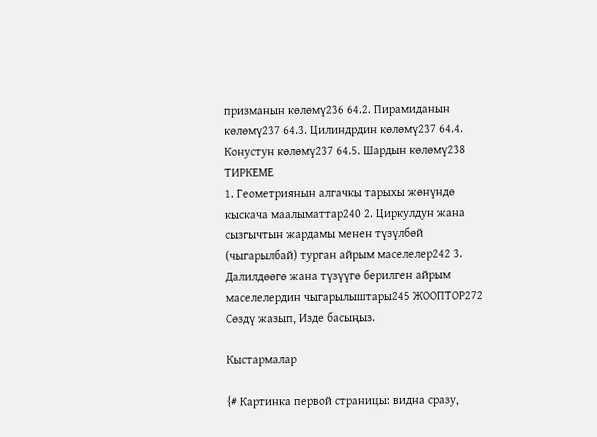призманын көлөмү236 64.2. Пирамиданын көлөмү237 64.3. Цилиндрдин көлөмү237 64.4. Конустун көлөмү237 64.5. Шардын көлөмү238
ТИРКЕМЕ
1. Геометриянын алгачкы тарыхы жөнүндө кыскача маалыматтар240 2. Циркулдун жана сызгычтын жардамы менен түзүлбөй (чыгарылбай) турган айрым маселелер242 3. Далилдөөгө жана түзүүгө берилген айрым маселелердин чыгарылыштары245 ЖООПТОР272
Сөздү жазып, Изде басыңыз.

Кыстармалар

{# Картинка первой страницы: видна сразу,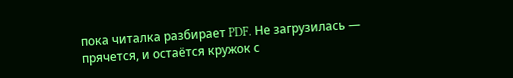пока читалка разбирает PDF. Не загрузилась — прячется, и остаётся кружок с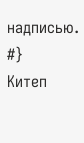надписью. #}
Китеп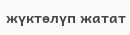жүктөлүп жатат